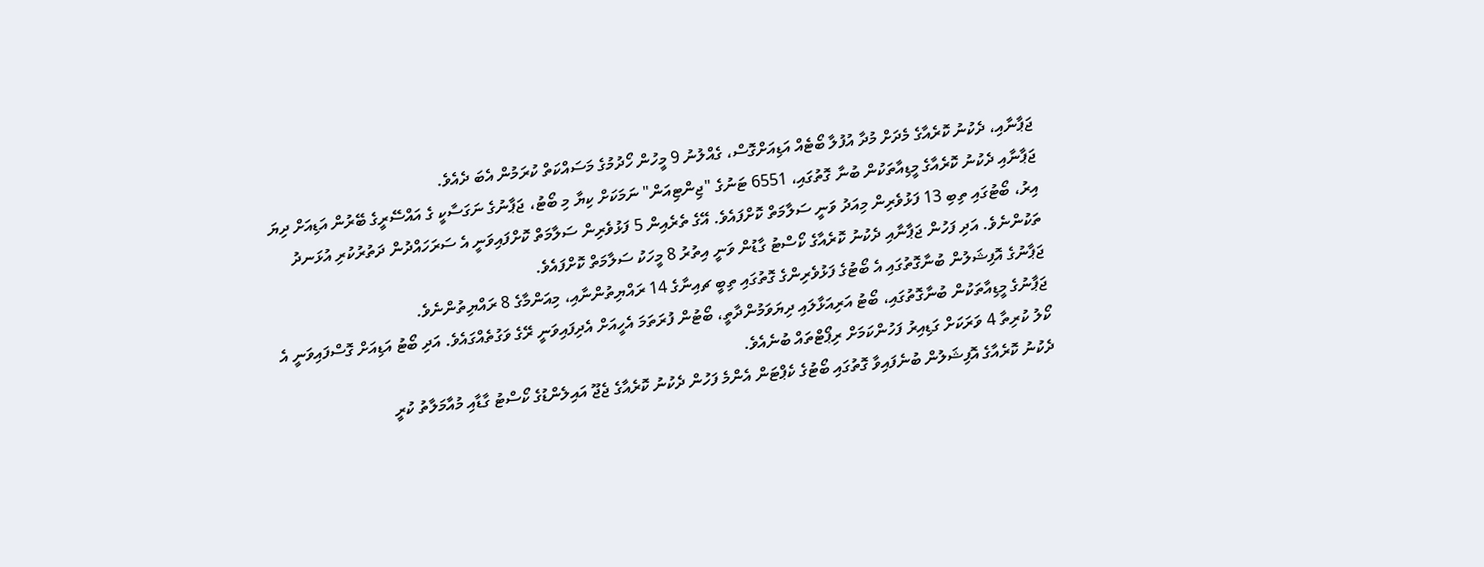ޖަޕާނާއި، ދެކުނު ކޮރެއާގެ މެދަށް މުދާ އުފުލާ ބޯޓެއް އަޑިއަށްގޮސް، ގެއްލުނު 9 މީހުން ހޯދުމުގެ މަސައްކަތް ކުރަމުން އެބަ ދެއެވެ.
ޖަޕާނާއި ދެކުނު ކޮރެއާގެ މީޑިއާތަކުން ބުނާ ގޮތުގައި، 6551 ޓަނުގެ "ޖިންޓިއަން" ނަމަކަށް ކިޔާ މި ބޯޓު، ޖަޕާނުގެ ނަގަސާކީ ގެ އައްސޭރީގެ ބޭރުން އަޑިއަށް ދިޔަ އިރު، ބޯޓުގައި ތިބި 13 ފަޅުވެރިން މިއަދު ވަނީ ސަލާމަތް ކޮށްފައެވެ. އޭގެ ތެރެއިން 5 ފަޅުވެރިން ސަލާމަތް ކޮށްފައިވަނީ އެ ސަރަހައްދުން ދަތުރުކުރި އުޅަނދު ތަކުންނެވެ. އަދި ފަހުން ޖަޕާނާއި ދެކުނު ކޮރެއާގެ ކޯސްޓު ގާޑުން ވަނީ އިތުރު 8 މީހަކު ސަލާމަތް ކޮށްފައެވެ.
ޖަޕާނުގެ އޮފިޝަލުން ބުނާގޮތުގައި އެ ބޯޓުގެ ފަޅުވެރިންގެ ގޮތުގައި ތިބީ ޗއިނާގެ 14 ރައްޔިތުންނާއި، މިއަންމާގެ 8 ރައްޔިތުންނެވެ.
ޖަޕާނުގެ މީޑިއާތަކުން ބުނާގޮތުގައި، ބޯޓު އަރިއަޅާލައި ދިޔަވަމުންދާތީ، ބޯޓުން ފުރަތަމަ އެހީއަށް އެދިފައިވަނީ ރޭގެ ވަގުތެއްގައެވެ. އަދި ބޯޓު އަޑިއަށް ގޮސްފައިވަނީ އެ ކޯލު ކުރިތާ 4 ވަރަކަށް ގަޑިއިރު ފަހުންކަމަށް ރިޕޯޓްތައް ބުނެއެވެ.
ދެކުނު ކޮރެއާގެ އޮފިޝަލުން ބުނެފައިވާ ގޮތުގައި ބޯޓުގެ ކެޕްޓަން އެންމެ ފަހުން ދެކުނު ކޮރެއާގެ ޖެޖޫ އައިލެންޑުގެ ކޯސްޓު ގާޑާއި މުއާމަލާތު ކުރީ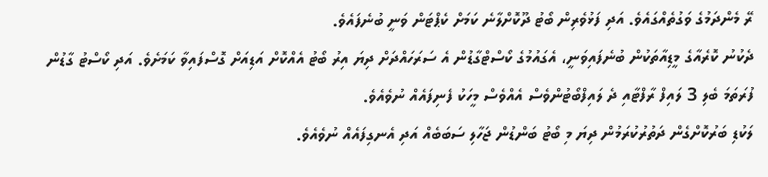ރޭ މެންދަމުގެ ވަގުތެއްގައެވެ. އަދި ފަޅުވެރިން ބޯޓު ދޫކޮށްލާނެ ކަމަށް ކެޕްޓަން ވަނީ ބުނެފައެވެ.
ދެކުނު ކޮރެއާގެ މީޑިއާތަކުން ބުނެފައިވަނީ، އެގައުމުގެ ކޯސްޓްގާޑުން އެ ސަރަހައްދަށް ދިޔަ އިރު ބޯޓު އެއްކޮށް އަޑިއަށް ގޮސްފައިވާ ކަމަށެވެ. އަދި ކޯސްޓު ގާޑުން ފުރަތަމަ ބެލި 3 ލައިފް ރާފްޓާއި ދެ ލައިފްބޯޓުންވެސް އެއްވެސް މީހަކު ފެނިފައެއް ނުވެއެވެ.
ލަކުޑި ބަރުކޮށްގެން ދަތުރުކުރަމުން ދިޔަ މި ބޯޓު ބަންޑުން ޖަހާލި ސަބަބެއް އަދި އެނގިފައެއް ނުވެއެވެ.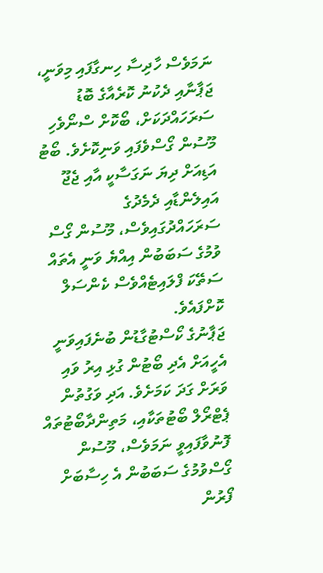ނަމަވެސް ހާދިސާ ހިނގާފައި މިވަނީ، ޖަޕާނާއި ދެކުނު ކޮރެއާގެ ބޮޑު ސަރަހައްދަކަށް، ބޯކޮށް ސްނޯވެހި މޫސުން ގޯސްވެފައި ވަނިކޮށެވެ. ބޯޓު އަޑިއަށް ދިޔަ ނަގަސާކީ އާއި ޖެޖޫ އައިލެންޑާއި ދެމެދުގެ ސަރަހައްދުގައިވެސް، މޫސުން ގޯސް ވުމުގެ ސަބަބުން އިއްޔެ ވަނީ އެތައް ސަތޭކަ ފްލައިޓެއްވެސް ކެންސަލް ކޮށްފައެވެ.
ޖަޕާނުގެ ކޯސްޓުގާޑުން ބުނެފައިވަނީ އެހީއަށް އެދި ބޯޓުން ގުޅި އިރު ވައި ވަރަށް ގަދަ ކަމަށެވެ. އަދި ވަގުތުން ޕެޓްރޯލް ބޯޓުތަކާއި، މަތިންދާބޯޓުތައް ފޮނުވާފައިވީ ނަމަވެސް، މޫސުން ގޯސްވުމުގެ ސަބަބުން އެ ހިސާބަށް ފޯރުން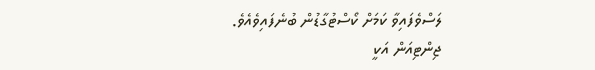ލަސްވެފައިވާ ކަމަށް ކޯސްޓުގާޑުން ބުނެފައިވެއެވެ.
ޖިންޓިއަން އަކީ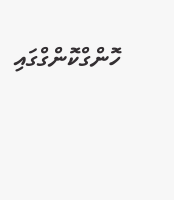ހޮންގްކޮންގްގައި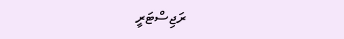ރަޖިސްޓަރީ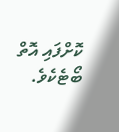ކޮށްފައި އޮތް ބޯޓެކެވެ.